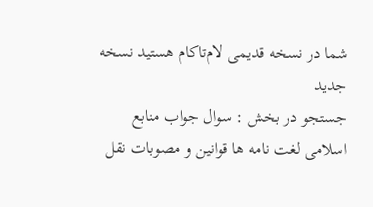شما در نسخه قدیمی لام‌تا‌کام هستید نسخه جدید
جستجو در بخش : سوال جواب منابع اسلامی لغت نامه ها قوانین و مصوبات نقل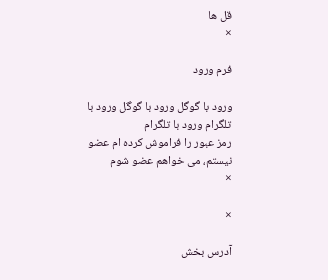قل ها
×

فرم ورود

ورود با گوگل ورود با گوگل ورود با تلگرام ورود با تلگرام
رمز عبور را فراموش کرده ام عضو نیستم، می خواهم عضو شوم
×

×

آدرس بخش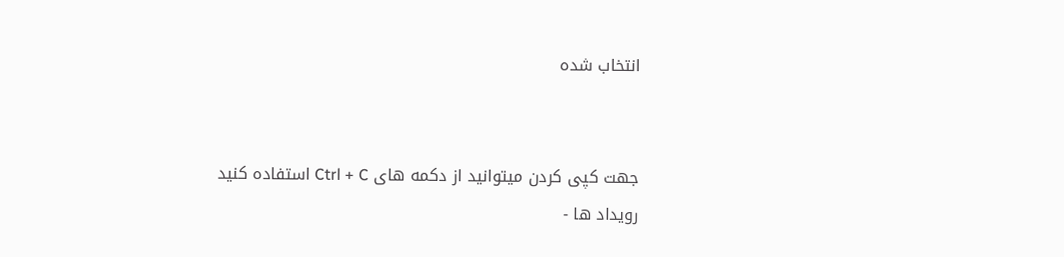انتخاب شده


جهت کپی کردن میتوانید از دکمه های Ctrl + C استفاده کنید
رویداد ها -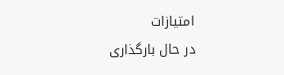امتیازات
در حال بارگذاری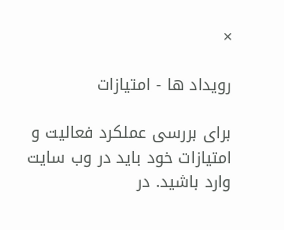×

رویداد ها - امتیازات

برای بررسی عملکرد فعالیت و امتیازات خود باید در وب سایت وارد باشید. در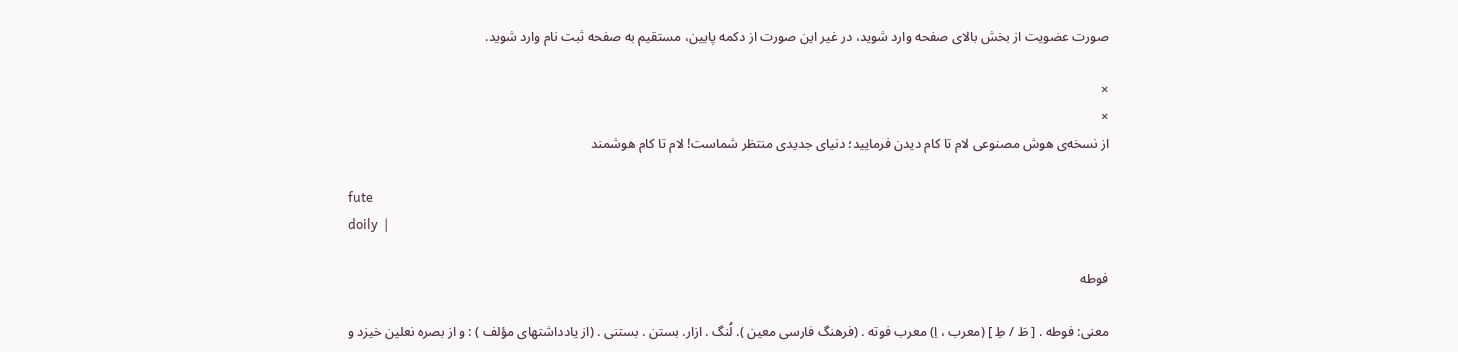صورت عضویت از بخش بالای صفحه وارد شوید، در غیر این صورت از دکمه پایین، مستقیم به صفحه ثبت نام وارد شوید.

×
×
از نسخه‌ی هوش مصنوعی لام تا کام دیدن فرمایید؛ دنیای جدیدی منتظر شماست! لام تا کام هوشمند

fute
doily  |

فوطه

معنی: فوطه . [ طَ / طِ ] (معرب ، اِ) معرب فوته . (فرهنگ فارسی معین ). لُنگ . ازار. بستن . بستنی . (از یادداشتهای مؤلف ) : و از بصره نعلین خیزد و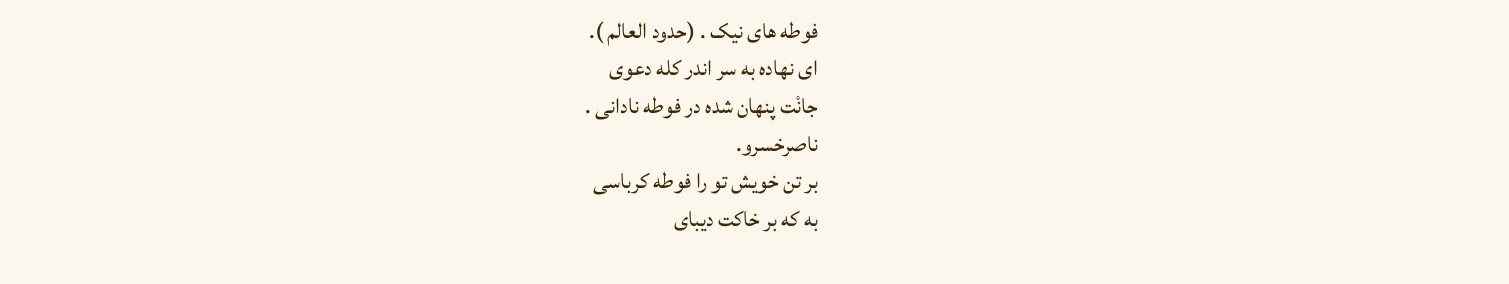فوطه های نیک . (حدود العالم ).
ای نهاده به سر اندر کله دعوی
جانْت پنهان شده در فوطه نادانی .
ناصرخسرو.
بر تن خویش تو را فوطه کرباسی
به که بر خاکت دیبای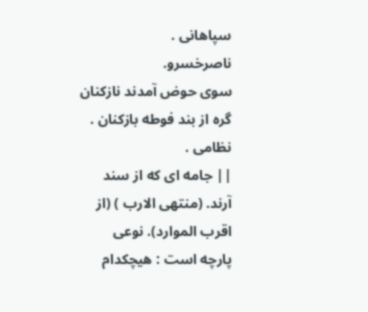سپاهانی .
ناصرخسرو.
سوی حوض آمدند نازکنان
گره از بند فوطه بازکنان .
نظامی .
|| جامه ای که از سند آرند. (منتهی الارب ) (از اقرب الموارد). نوعی پارچه است : هیچکدام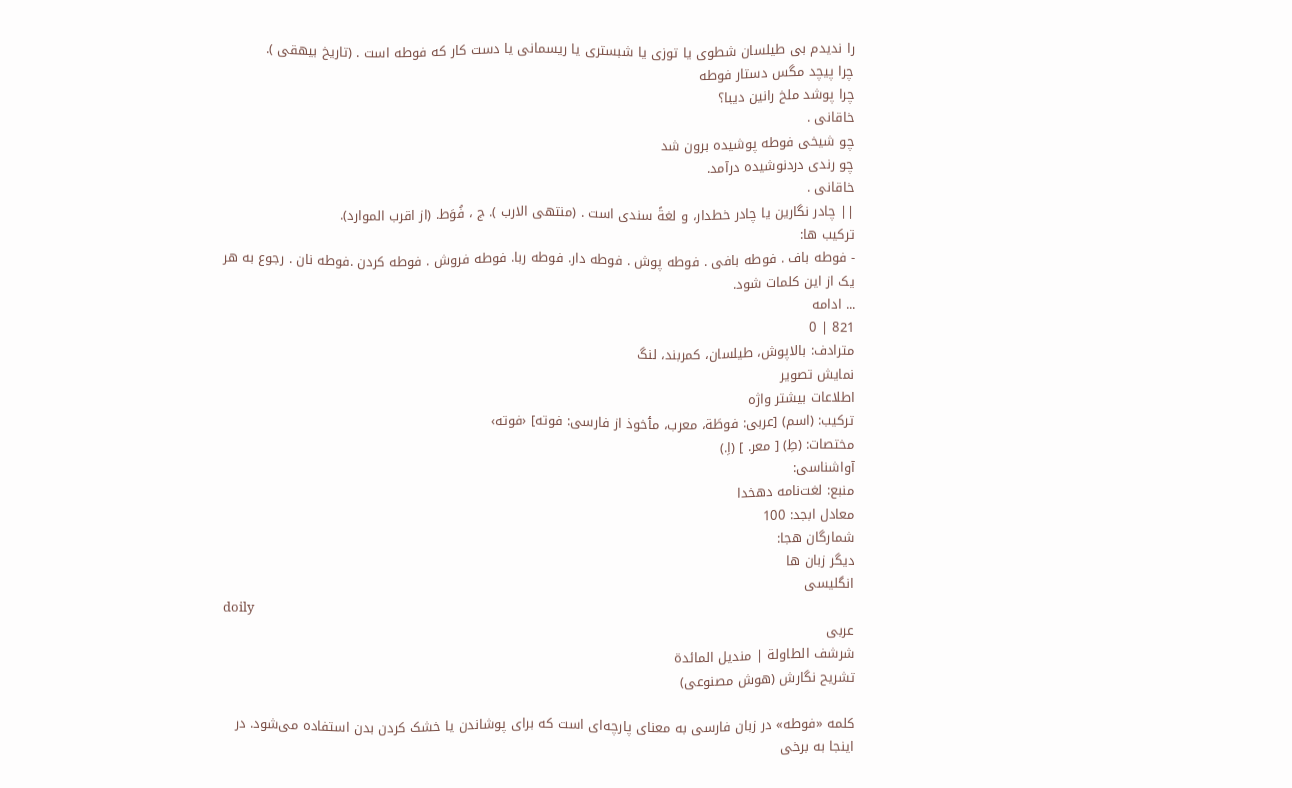را ندیدم بی طیلسان شطوی یا توزی یا شبستری یا ریسمانی یا دست کار که فوطه است . (تاریخ بیهقی ).
چرا پیچد مگس دستار فوطه
چرا پوشد ملخ رانین دیبا؟
خاقانی .
چو شیخی فوطه پوشیده برون شد
چو رندی دردنوشیده درآمد.
خاقانی .
|| چادر نگارین یا چادر خطدار، و لغةً سندی است . (منتهی الارب ). ج ، فُوَط. (از اقرب الموارد).
ترکیب ها:
- فوطه باف . فوطه بافی . فوطه پوش . فوطه دار. فوطه ربا. فوطه فروش . فوطه کردن .فوطه نان . رجوع به هر یک از این کلمات شود.
... ادامه
821 | 0
مترادف: بالاپوش، طيلسان، كمربند، لنگ
نمایش تصویر
اطلاعات بیشتر واژه
ترکیب: (اسم) [عربی: فوطَة، معرب، مٲخوذ از فارسی: فوته] ‹فوته›
مختصات: (طِ) [ معر. ] (اِ.)
آواشناسی:
منبع: لغت‌نامه دهخدا
معادل ابجد: 100
شمارگان هجا:
دیگر زبان ها
انگلیسی
doily
عربی
شرشف الطاولة | منديل المائدة
تشریح نگارش (هوش مصنوعی)

کلمه «فوطه» در زبان فارسی به معنای پارچه‌ای است که برای پوشاندن یا خشک کردن بدن استفاده می‌شود. در اینجا به برخی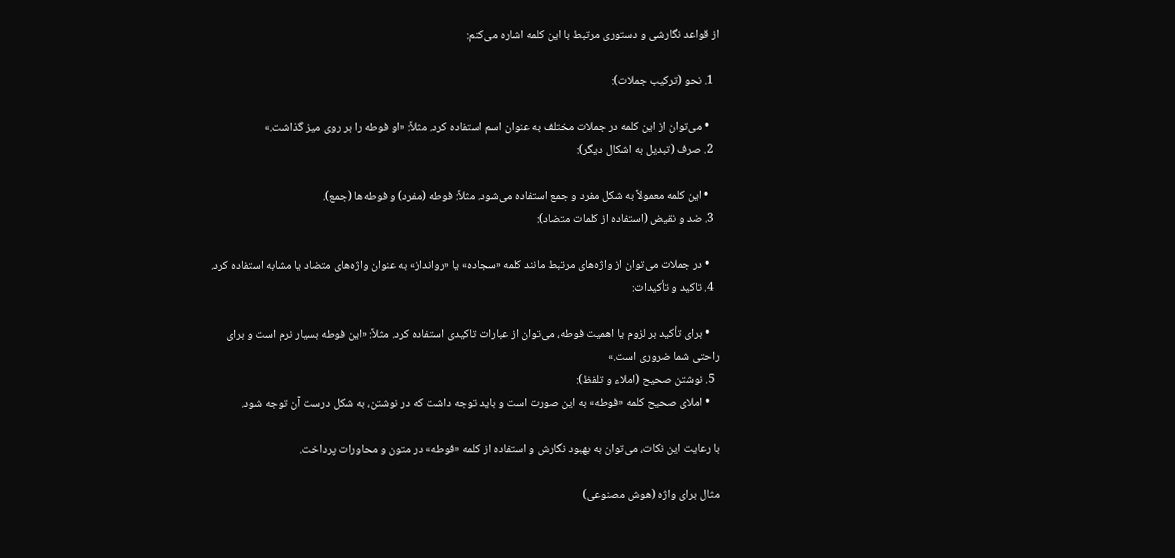از قواعد نگارشی و دستوری مرتبط با این کلمه اشاره می‌کنم:

  1. نحو (ترکیب جملات):

    • می‌توان از این کلمه در جملات مختلف به عنوان اسم استفاده کرد. مثلاً: «او فوطه را بر روی میز گذاشت.»
  2. صرف (تبدیل به اشکال دیگر):

    • این کلمه معمولاً به شکل مفرد و جمع استفاده می‌شود. مثلاً: فوطه (مفرد) و فوطه‌ها (جمع).
  3. ضد و نقیض (استفاده از کلمات متضاد):

    • در جملات می‌توان از واژه‌های مرتبط مانند کلمه «سجاده» یا «روانداز» به عنوان واژه‌های متضاد یا مشابه استفاده کرد.
  4. تاکید و تأکیدات:

    • برای تأکید بر لزوم یا اهمیت فوطه، می‌توان از عبارات تاکیدی استفاده کرد. مثلاً: «این فوطه بسیار نرم است و برای راحتی شما ضروری است.»
  5. نوشتن صحیح (املاء و تلفظ):
    • املای صحیح کلمه «فوطه» به این صورت است و باید توجه داشت که در نوشتن، به شکل درست آن توجه شود.

با رعایت این نکات، می‌توان به بهبود نگارش و استفاده از کلمه «فوطه» در متون و محاورات پرداخت.

مثال برای واژه (هوش مصنوعی)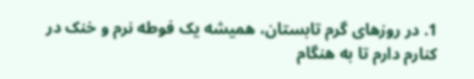1. در روزهای گرم تابستان، همیشه یک فوطه نرم و خنک در کنارم دارم تا به هنگام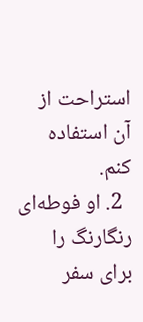استراحت از آن استفاده کنم.
  2. او فوطه‌ای رنگارنگ را برای سفر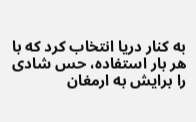به کنار دریا انتخاب کرد که با هر بار استفاده، حس شادی را برایش به ارمغان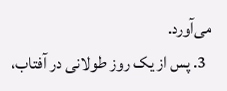می‌آورد.
  3. پس از یک روز طولانی در آفتاب،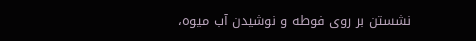نشستن بر روی فوطه و نوشیدن آب میوه،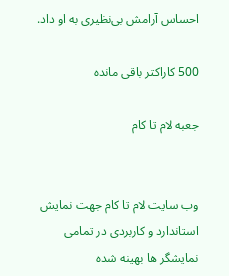احساس آرامش بی‌نظیری به او داد.

500 کاراکتر باقی مانده

جعبه لام تا کام


وب سایت لام تا کام جهت نمایش استاندارد و کاربردی در تمامی نمایشگر ها بهینه شده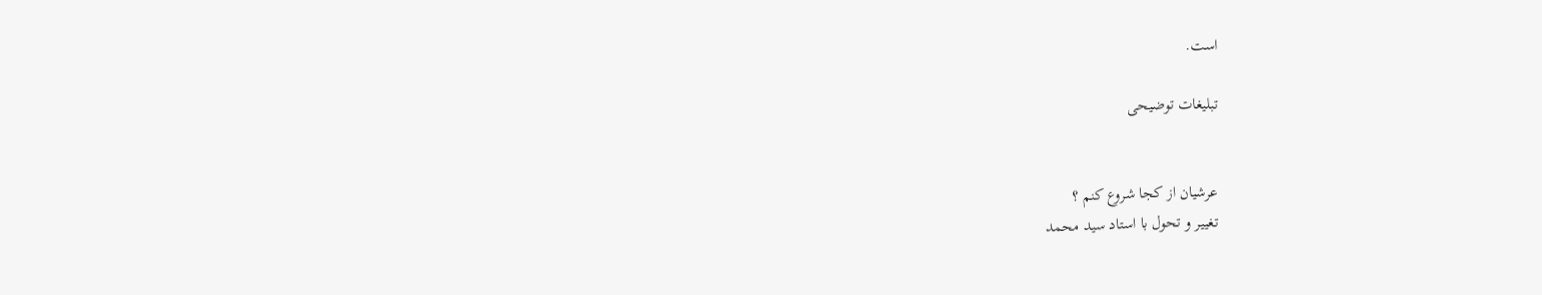است.

تبلیغات توضیحی


عرشیان از کجا شروع کنم ؟
تغییر و تحول با استاد سید محمد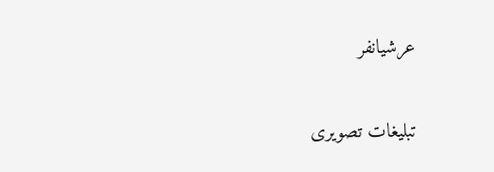عرشیانفر

تبلیغات تصویری